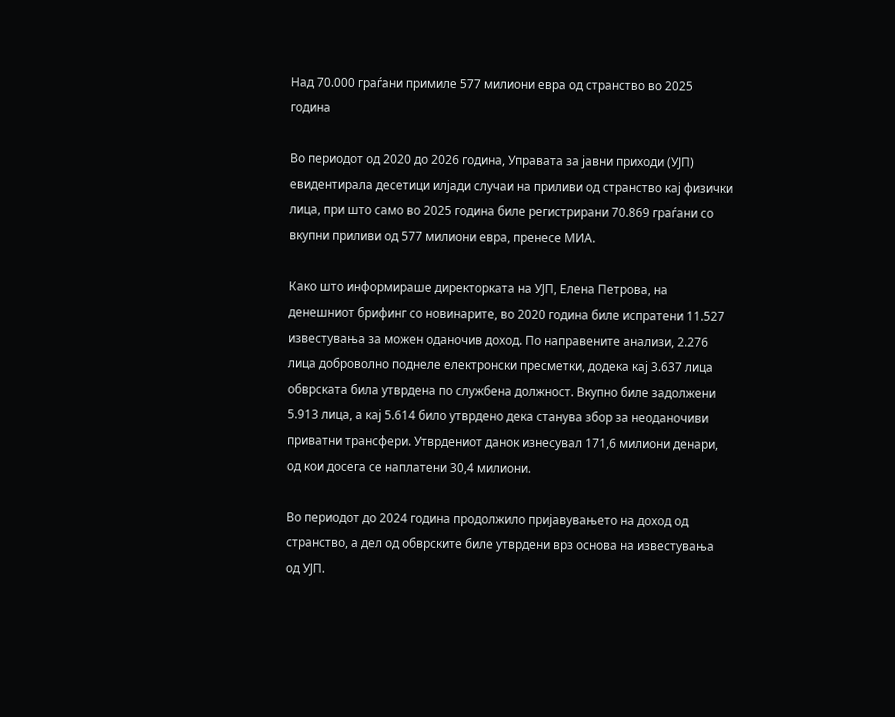Над 70.000 граѓани примиле 577 милиони евра од странство во 2025 година

Во периодот од 2020 до 2026 година, Управата за јавни приходи (УЈП) евидентирала десетици илјади случаи на приливи од странство кај физички лица, при што само во 2025 година биле регистрирани 70.869 граѓани со вкупни приливи од 577 милиони евра, пренесе МИА.

Како што информираше директорката на УЈП, Елена Петрова, на денешниот брифинг со новинарите, во 2020 година биле испратени 11.527 известувања за можен оданочив доход. По направените анализи, 2.276 лица доброволно поднеле електронски пресметки, додека кај 3.637 лица обврската била утврдена по службена должност. Вкупно биле задолжени 5.913 лица, а кај 5.614 било утврдено дека станува збор за неoданочиви приватни трансфери. Утврдениот данок изнесувал 171,6 милиони денари, од кои досега се наплатени 30,4 милиони.

Во периодот до 2024 година продолжило пријавувањето на доход од странство, а дел од обврските биле утврдени врз основа на известувања од УЈП.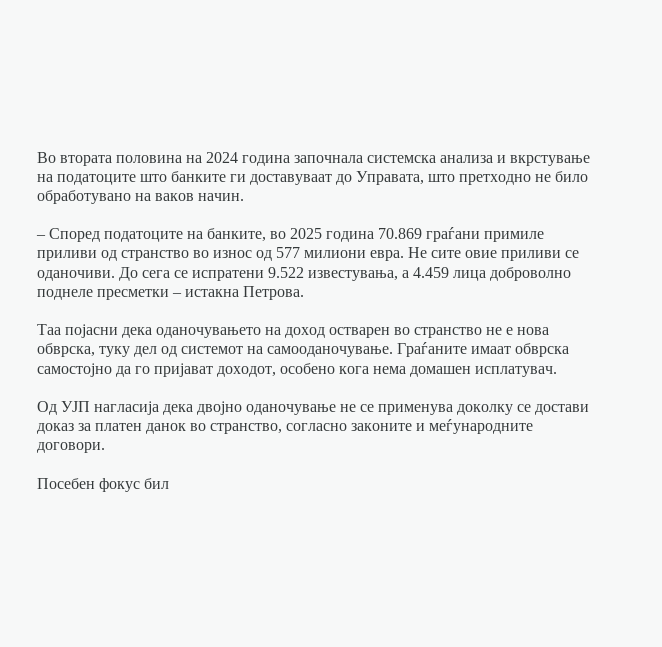Во втората половина на 2024 година започнала системска анализа и вкрстување на податоците што банките ги доставуваат до Управата, што претходно не било обработувано на ваков начин.

– Според податоците на банките, во 2025 година 70.869 граѓани примиле приливи од странство во износ од 577 милиони евра. Не сите овие приливи се оданочиви. До сега се испратени 9.522 известувања, а 4.459 лица доброволно поднеле пресметки – истакна Петрова.

Таа појасни дека оданочувањето на доход остварен во странство не е нова обврска, туку дел од системот на самооданочување. Граѓаните имаат обврска самостојно да го пријават доходот, особено кога нема домашен исплатувач.

Од УЈП нагласија дека двојно оданочување не се применува доколку се достави доказ за платен данок во странство, согласно законите и меѓународните договори.

Посебен фокус бил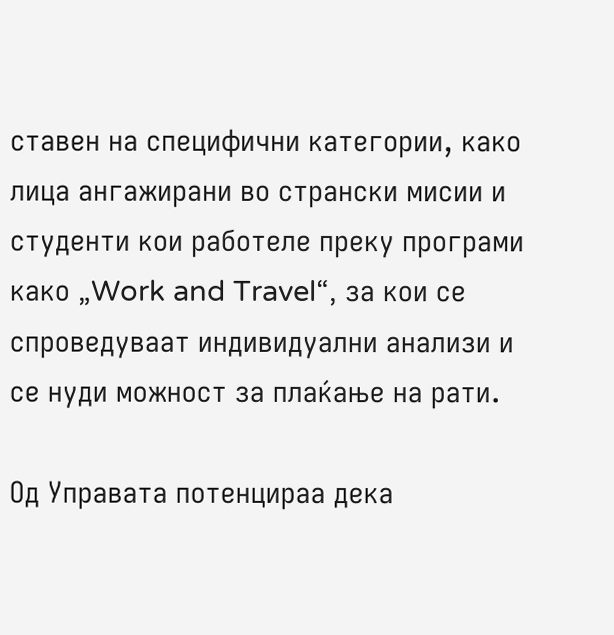ставен на специфични категории, како лица ангажирани во странски мисии и студенти кои работеле преку програми како „Work and Travel“, за кои се спроведуваат индивидуални анализи и се нуди можност за плаќање на рати.

Од Управата потенцираа дека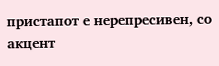пристапот е нерепресивен, со акцент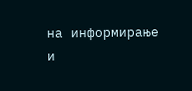на информирање и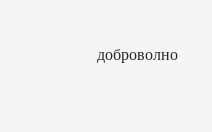доброволно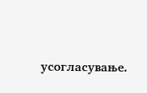усогласување.